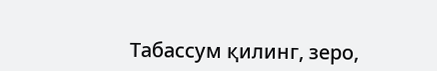Табассум қилинг, зеро,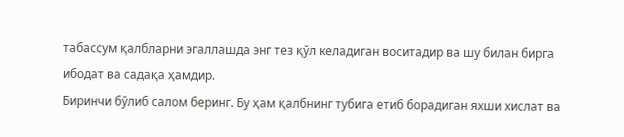табассум қалбларни эгаллашда энг тез қўл келадиган воситадир ва шу билан бирга ибодат ва садақа ҳамдир.
Биринчи бўлиб салом беринг. Бу ҳам қалбнинг тубига етиб борадиган яхши хислат ва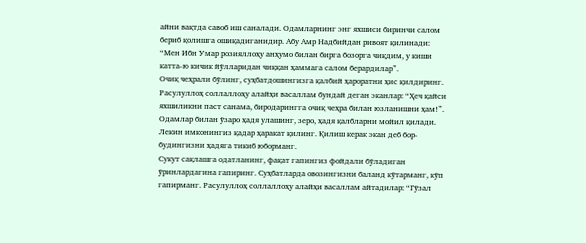айни вақтда савоб иш саналади. Одамларнинг энг яхшиси биринчи салом бериб қолишга ошиқадиганидир. Абу Амр Надбийдан ривоят қилинади: “Мен Ибн Умар розияллоҳу анҳумо билан бирга бозорга чиқдим, у киши катта-ю кичик йўлларидан чиққан ҳаммага салом берардилар”.
Очиқ чеҳрали бўлинг, суҳбатдошингизга қалбий ҳароратни ҳис қилдиринг. Расулуллоҳ соллаллоҳу алайҳи васаллам бундай деган эканлар: “Ҳеч қайси яхшиликни паст санама, биродарингга очиқ чеҳра билан юзланишни ҳам!”.
Одамлар билан ўзаро ҳадя улашинг, зеро, ҳадя қалбларни мойил қилади. Лекин имконингиз қадар ҳаракат қилинг. Қилиш керак экан деб бор-будингизни ҳадяга тикиб юборманг.
Сукут сақлашга одатланинг, фақат гапингиз фойдали бўладиган ўринлардагина гапиринг. Суҳбатларда овозингизни баланд кўтарманг, кўп гапирманг. Расулуллоҳ соллаллоҳу алайҳи васаллам айтадилар: “Гўзал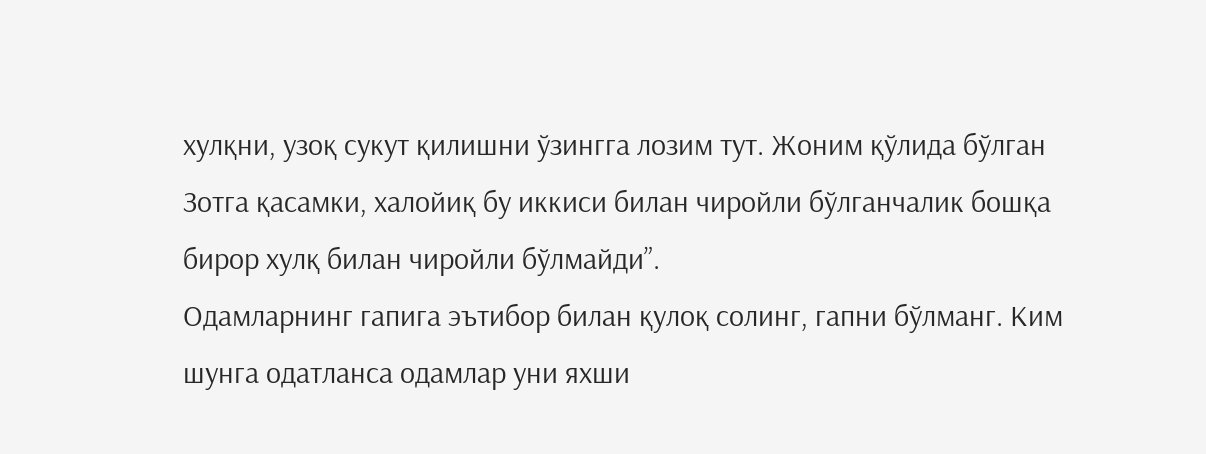хулқни, узоқ сукут қилишни ўзингга лозим тут. Жоним қўлида бўлган Зотга қасамки, халойиқ бу иккиси билан чиройли бўлганчалик бошқа бирор хулқ билан чиройли бўлмайди”.
Одамларнинг гапига эътибор билан қулоқ солинг, гапни бўлманг. Ким шунга одатланса одамлар уни яхши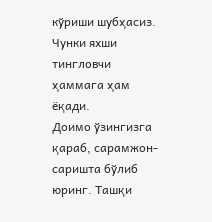кўриши шубҳасиз. Чунки яхши тингловчи ҳаммага ҳам ёқади.
Доимо ўзингизга қараб, сарамжон-саришта бўлиб юринг. Ташқи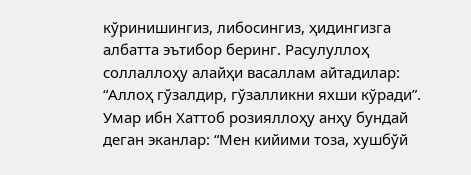кўринишингиз, либосингиз, ҳидингизга албатта эътибор беринг. Расулуллоҳ соллаллоҳу алайҳи васаллам айтадилар: “Аллоҳ гўзалдир, гўзалликни яхши кўради”. Умар ибн Хаттоб розияллоҳу анҳу бундай деган эканлар: “Мен кийими тоза, хушбўй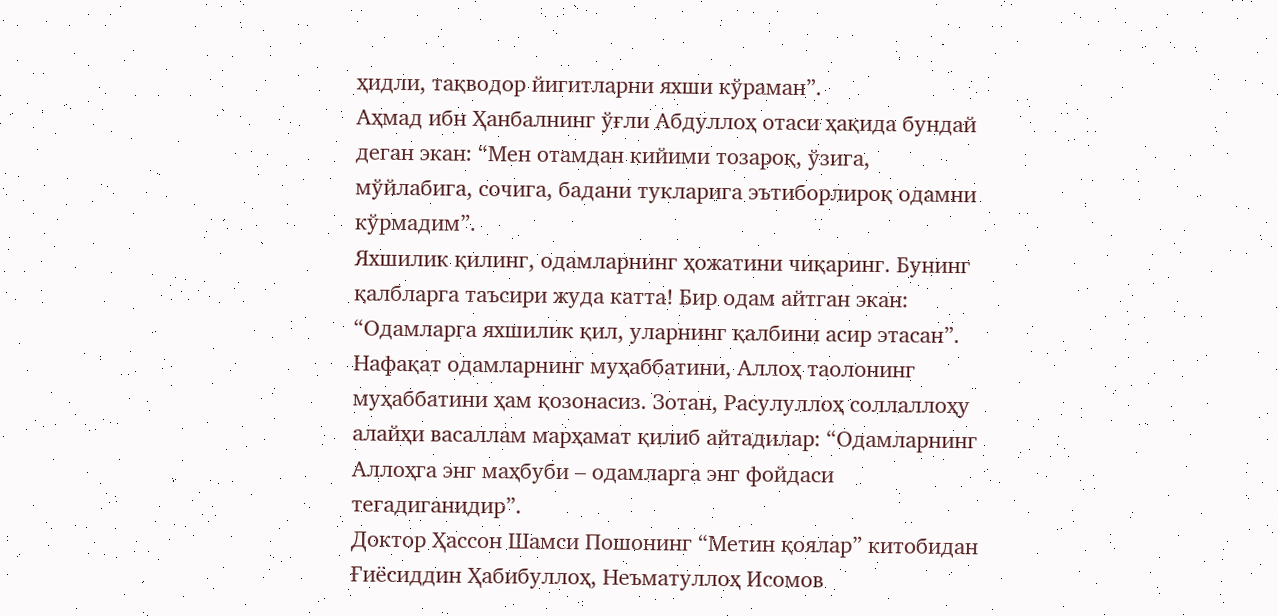ҳидли, тақводор йигитларни яхши кўраман”.
Аҳмад ибн Ҳанбалнинг ўғли Абдуллоҳ отаси ҳақида бундай деган экан: “Мен отамдан кийими тозароқ, ўзига, мўйлабига, сочига, бадани тукларига эътиборлироқ одамни кўрмадим”.
Яхшилик қилинг, одамларнинг ҳожатини чиқаринг. Бунинг қалбларга таъсири жуда катта! Бир одам айтган экан: “Одамларга яхшилик қил, уларнинг қалбини асир этасан”.
Нафақат одамларнинг муҳаббатини, Аллоҳ таолонинг муҳаббатини ҳам қозонасиз. Зотан, Расулуллоҳ соллаллоҳу алайҳи васаллам марҳамат қилиб айтадилар: “Одамларнинг Аллоҳга энг маҳбуби – одамларга энг фойдаси тегадиганидир”.
Доктор Ҳассон Шамси Пошонинг “Метин қоялар” китобидан
Ғиёсиддин Ҳабибуллоҳ, Неъматуллоҳ Исомов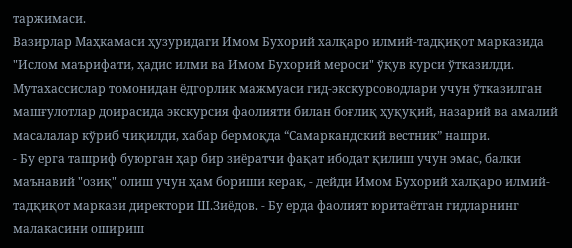таржимаси.
Вазирлар Маҳкамаси ҳузуридаги Имом Бухорий халқаро илмий-тадқиқот марказида "Ислом маърифати, ҳадис илми ва Имом Бухорий мероси" ўқув курси ўтказилди. Мутахассислар томонидан ёдгорлик мажмуаси гид-экскурсоводлари учун ўтказилган машғулотлар доирасида экскурсия фаолияти билан боғлиқ ҳуқуқий, назарий ва амалий масалалар кўриб чиқилди, хабар бермоқда “Самаркандский вестник” нашри.
- Бу ерга ташриф буюрган ҳар бир зиёратчи фақат ибодат қилиш учун эмас, балки маънавий "озиқ" олиш учун ҳам бориши керак, - дейди Имом Бухорий халқаро илмий-тадқиқот маркази директори Ш.Зиёдов. - Бу ерда фаолият юритаётган гидларнинг малакасини ошириш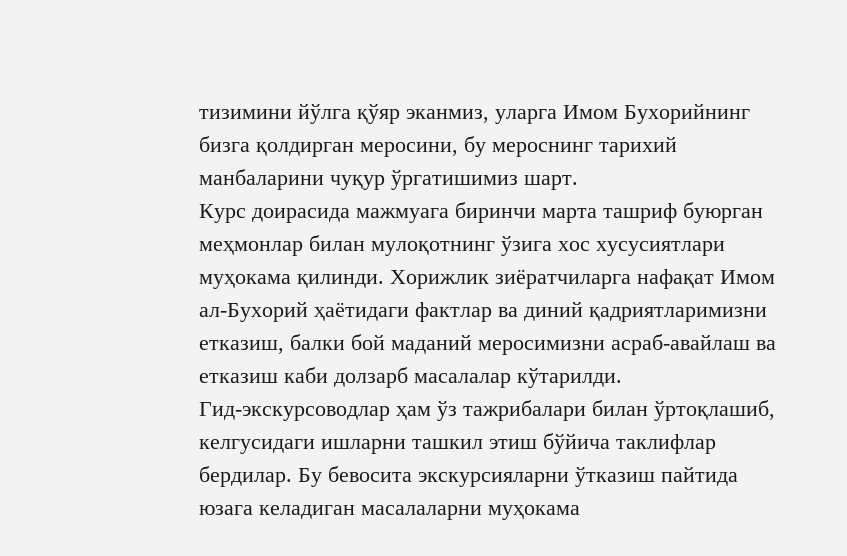тизимини йўлга қўяр эканмиз, уларга Имом Бухорийнинг бизга қолдирган меросини, бу мероснинг тарихий манбаларини чуқур ўргатишимиз шарт.
Курс доирасида мажмуага биринчи марта ташриф буюрган меҳмонлар билан мулоқотнинг ўзига хос хусусиятлари муҳокама қилинди. Хорижлик зиёратчиларга нафақат Имом ал-Бухорий ҳаётидаги фактлар ва диний қадриятларимизни етказиш, балки бой маданий меросимизни асраб-авайлаш ва етказиш каби долзарб масалалар кўтарилди.
Гид-экскурсоводлар ҳам ўз тажрибалари билан ўртоқлашиб, келгусидаги ишларни ташкил этиш бўйича таклифлар бердилар. Бу бевосита экскурсияларни ўтказиш пайтида юзага келадиган масалаларни муҳокама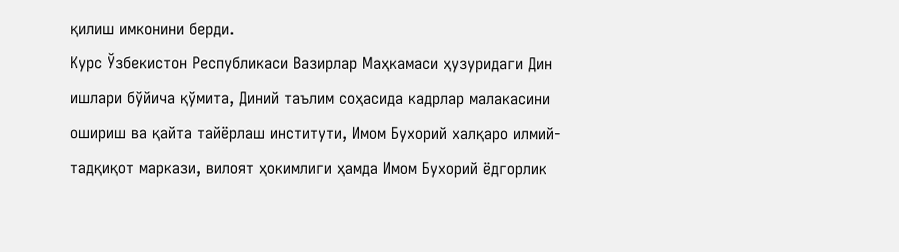қилиш имконини берди.
Курс Ўзбекистон Республикаси Вазирлар Маҳкамаси ҳузуридаги Дин ишлари бўйича қўмита, Диний таълим соҳасида кадрлар малакасини ошириш ва қайта тайёрлаш институти, Имом Бухорий халқаро илмий-тадқиқот маркази, вилоят ҳокимлиги ҳамда Имом Бухорий ёдгорлик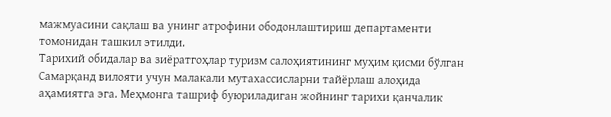мажмуасини сақлаш ва унинг атрофини ободонлаштириш департаменти томонидан ташкил этилди.
Тарихий обидалар ва зиёратгоҳлар туризм салоҳиятининг муҳим қисми бўлган Самарқанд вилояти учун малакали мутахассисларни тайёрлаш алоҳида аҳамиятга эга. Меҳмонга ташриф буюриладиган жойнинг тарихи қанчалик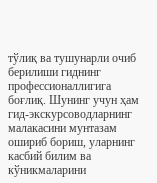тўлиқ ва тушунарли очиб берилиши гиднинг профессионаллигига боғлиқ. Шунинг учун ҳам гид-экскурсоводларнинг малакасини мунтазам ошириб бориш, уларнинг касбий билим ва кўникмаларини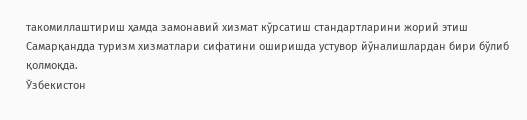такомиллаштириш ҳамда замонавий хизмат кўрсатиш стандартларини жорий этиш Самарқандда туризм хизматлари сифатини оширишда устувор йўналишлардан бири бўлиб қолмоқда.
Ўзбекистон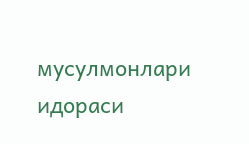мусулмонлари идораси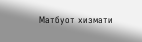Матбуот хизмати